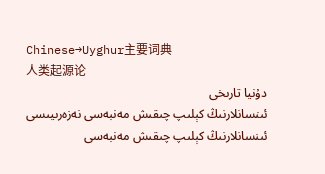Chinese→Uyghur主要词典
人类起源论
دۇنيا تارىخى
ئىنسانلارنىڭ كېلىپ چىقىش مەنبەسى نەزەرىيىسى
ئىنسانلارنىڭ كېلىپ چىقىش مەنبەسى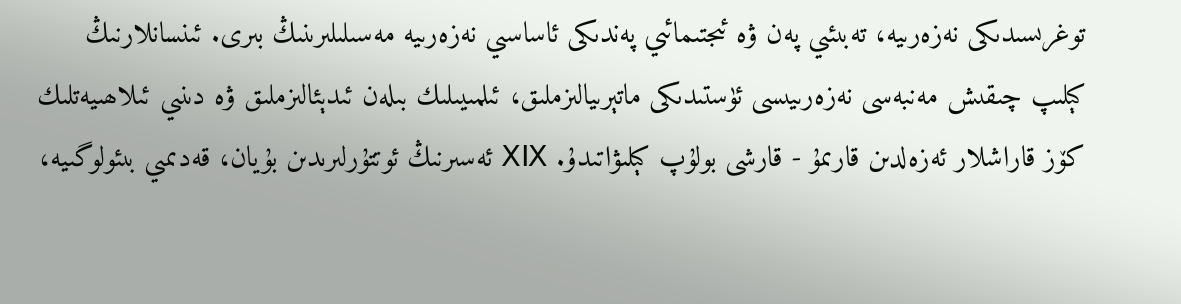توغرىسىدىكى نەزەرىيە، تەبىئىي پەن ۋە ئىجتىمائىي پەندىكى ئاساسىي نەزەرىيە مەسىلىلىرىنىڭ بىرى. ئىنسانلارنىڭ كېلىپ چىقىش مەنبەسى نەزەرىيىسى ئۈستىدىكى ماتېرىيالىزملىق، ئىلمىيىلىك بىلەن ئىدېئالىزملىق ۋە دىنىي ئىلاھىيەتلىك كۆز قاراشلار ئەزەلدىن قارىمۇ - قارشى بولۇپ كېلىۋاتىدۇ. ⅩⅨ ئەسىرنىڭ ئوتتۇرلىرىدىن بۇيان، قەدىمىي بىئولوگىيە،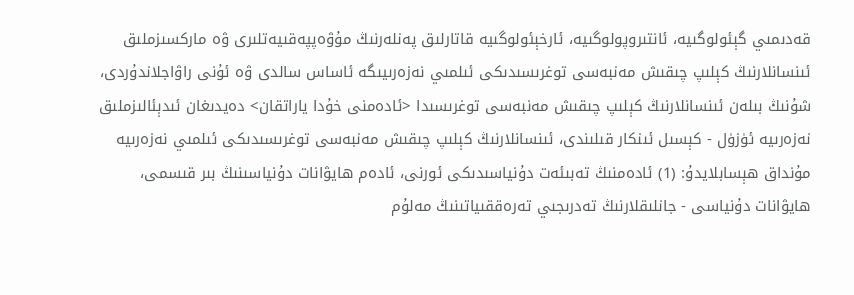قەدىمىي گېئولوگىيە، ئانتىروپولوگىيە، ئارخېئولوگىيە قاتارلىق پەنلەرنىڭ مۇۋەپپەقىيەتلىرى ۋە ماركسىزملىق ئىنسانلارنىڭ كېلىپ چىقىش مەنبەسى توغرىسىدىكى ئىلمىي نەزەرىيىگە ئاساس سالدى ۋە ئۇنى راۋاجلاندۇردى، شۇنىڭ بىلەن ئىنسانلارنىڭ كېلىپ چىقىش مەنبەسى توغرىسىدا <ئادەمنى خۇدا ياراتقان> دەيدىغان ئىدېئالىزملىق نەزەرىيە ئۈزۈل - كېسىل ئىنكار قىلىندى، ئىنسانلارنىڭ كېلىپ چىقىش مەنبەسى توغرىسىدىكى ئىلمىي نەزەرىيە مۇنداق ھېسابلايدۇ: (1) ئادەمنىڭ تەبىئەت دۇنياسىدىكى ئورنى، ئادەم ھايۋانات دۇنياسىنىڭ بىر قىسمى، ھايۋانات دۇنياسى - جانلىقلارنىڭ تەدرىجىي تەرەققىياتىنىڭ مەلۇم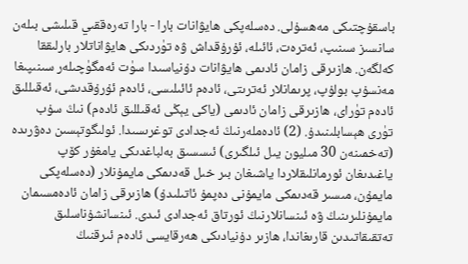باسقۇچتىكى مەھسۇلى. دەسلەپكى ھايۋانات بارا - بارا تەرەققىي قىلىشى بىلەن سانسىز سىنىپ، ئەترەت، ئائىلە، ئۇرۇقداش ۋە تۈردىكى ھايۋاناتلار بارلىققا كەلگەن. ھازىرقى زامان ئادىمى ھايۋانات دۇنياسىدا سۈت ئەمگۈچىلەر سىنىپىغا مەنسۇپ بولۇپ، پرىمانلار ئەترىتى، ئادەم ئائىلىسى، ئادەم ئۇرۇقدىشى، ئەقىللىق ئادەم تۈراى، ھازىرقى زامان ئادىمى (ياكى يېڭى ئەقىللىق ئادەم) نىڭ سۇب تۈرى ھېسابلىنىدۇ. (2) ئادەملەرنىڭ ئەجدادى توغرىسىدا. ئولىگوتېسىن دەۋرىدە (تەخمىنەن 30 مىليون يىل ئىلگىرى) ئىسسىق بەلباغدىكى يامغۇر كۆپ ياغىدىغان ئورمانلىقلاردا ياشىغان بىر خىل قەدىمكى مايمۇنلار (دەسلەپكى مايمۇن، مىسىر قەدىمكى مايمۇنى دەپمۇ ئاتىلىدۇ) ھازىرقى زامان ئادەمسىمان مايمۇنلىرىنىڭ ۋە ئىنسانلارنىڭ ئورتاق ئەجدادى ئىدى. ئىنسانشۇناسلىق تەتقىقاتىدىن قارىغاندا، ھازىر دۇنيادىكى ھەرقايسى ئادەم ئىرقنىڭ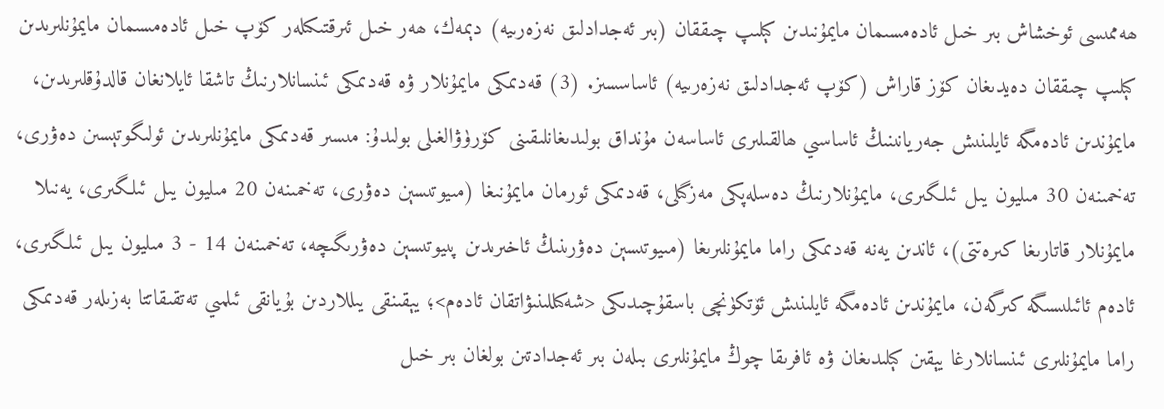ھەممىسى ئوخشاش بىر خىل ئادەمسىمان مايمۇنىدىن كېلىپ چىققان (بىر ئەجدادلىق نەزەرىيە) دېمەك، ھەر خىل ئىرقتىكىلەر كۆپ خىل ئادەمسىمان مايمۇنلىرىدىن كېلىپ چىققان دەيدىغان كۆز قاراش (كۆپ ئەجدادلىق نەزەرىيە) ئاساسسىز. (3) قەدىمكى مايمۇنلار ۋە قەدىمكى ئىنسانلارنىڭ تاشقا ئايلانغان قالدۇقلىرىدىن، مايمۇندىن ئادەمگە ئايلىنىش جەريانىنىڭ ئاساسىي ھالقىلىرى ئاساسەن مۇنداق بولىدىغانلىقىنى كۆرۈۋالغىلى بولىدۇ: مىسىر قەدىمكى مايمۇنلىرىدىن ئولىگوتېسىن دەۋرى، تەخمىنەن 30 مىليون يىل ئىلگىرى، مايمۇنلارنىڭ دەسلەپكى مەزگىلى، قەدىمكى ئورمان مايمۇنىغا (مىيوتىسېن دەۋرى، تەخمىنەن 20 مىليون يىل ئىلگىرى، يەنىلا مايمۇنلار قاتارىغا كىرەتتى)، ئاندىن يەنە قەدىمكى راما مايمۇنلىرىغا (مىيوتىسېن دەۋرىنىڭ ئاخىرىدىن پىيوتىسېن دەۋرىگىچە، تەخمىنەن 14 - 3 مىليون يىل ئىلگىرى، ئادەم ئائىلىسىگە كىرگەن، مايمۇندىن ئادەمگە ئايلىنىش ئۆتكۈنچى باسقۇچىدىكى <شەكىللىنىۋاتقان ئادەم>؛ يېقىنقى يىللاردىن بۇيانقى ئىلمىي تەتقىقاتتا بەزىلەر قەدىمكى راما مايمۇنلىرى ئىنسانلارغا يېقىن كېلىدىغان ۋە ئافرىقا چوڭ مايمۇنلىرى بىلەن بىر ئەجدادتىن بولغان بىر خىل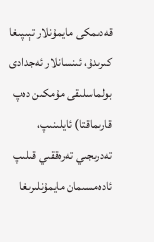قەدىمكى مايمۇنلار تېىپىغا كىرىدۇ، ئىنسانلار ئەجدادى بولماسلىقى مۇمكىن دەپ قارىماقتا) ئايلىنىپ، تەدرىجىي تەرەققىي قىلىپ ئادەمسىمان مايمۇنلىرىغا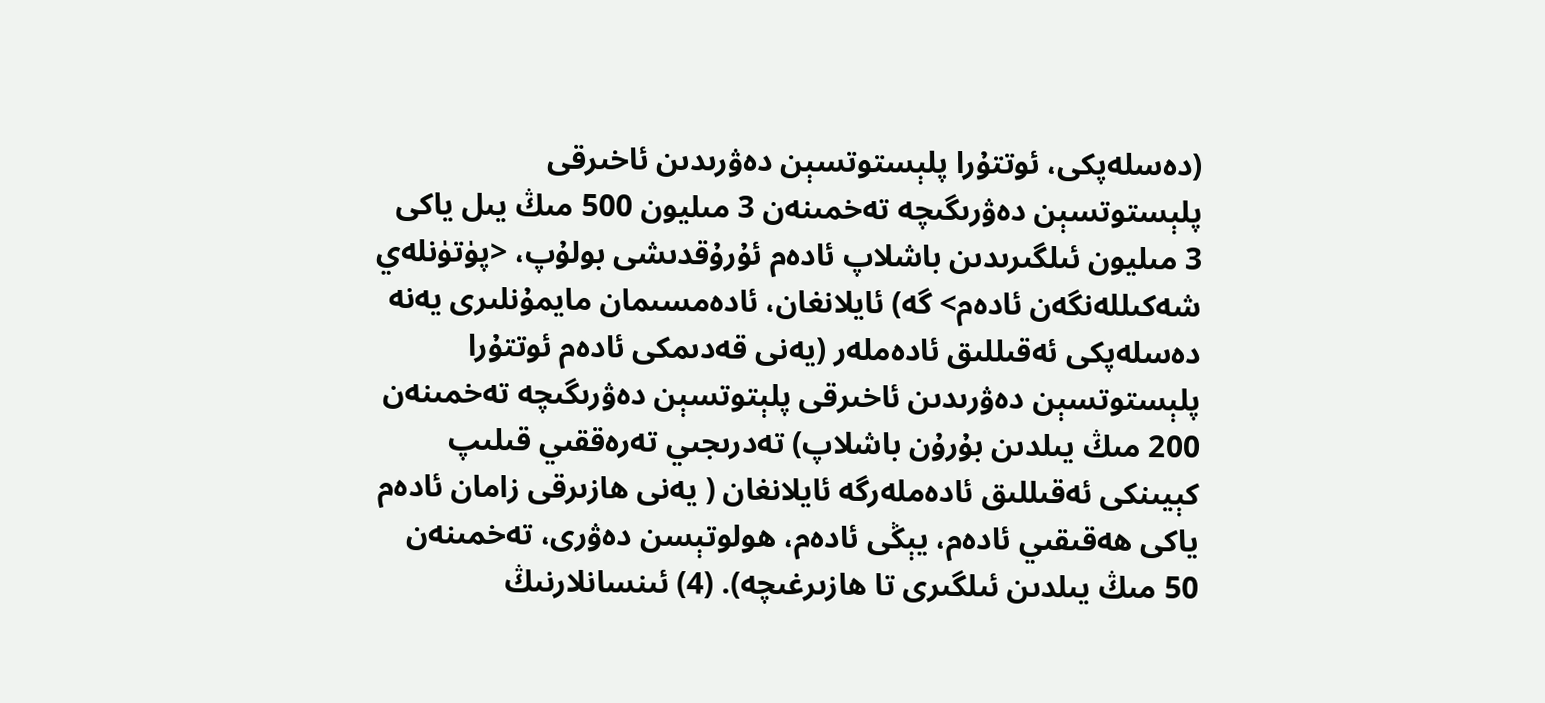(دەسلەپكى، ئوتتۇرا پلېستوتسېن دەۋرىدىن ئاخىرقى پلېستوتسېن دەۋرىگىچە تەخمىنەن 3 مىليون 500 مىڭ يىل ياكى 3 مىليون ئىلگىرىدىن باشلاپ ئادەم ئۇرۇقدىشى بولۇپ، <پۈتۈنلەي شەكىللەنگەن ئادەم> گە) ئايلانغان، ئادەمسىمان مايمۇنلىرى يەنە دەسلەپكى ئەقىللىق ئادەملەر (يەنى قەدىمكى ئادەم ئوتتۇرا پلېستوتسېن دەۋرىدىن ئاخىرقى پلېتوتسېن دەۋرىگىچە تەخمىنەن 200 مىڭ يىلدىن بۇرۇن باشلاپ) تەدرىجىي تەرەققىي قىلىپ كېيىنكى ئەقىللىق ئادەملەرگە ئايلانغان ( يەنى ھازىرقى زامان ئادەم ياكى ھەقىقىي ئادەم، يېڭى ئادەم، ھولوتېسن دەۋرى، تەخمىنەن 50 مىڭ يىلدىن ئىلگىرى تا ھازىرغىچە). (4) ئىنسانلارنىڭ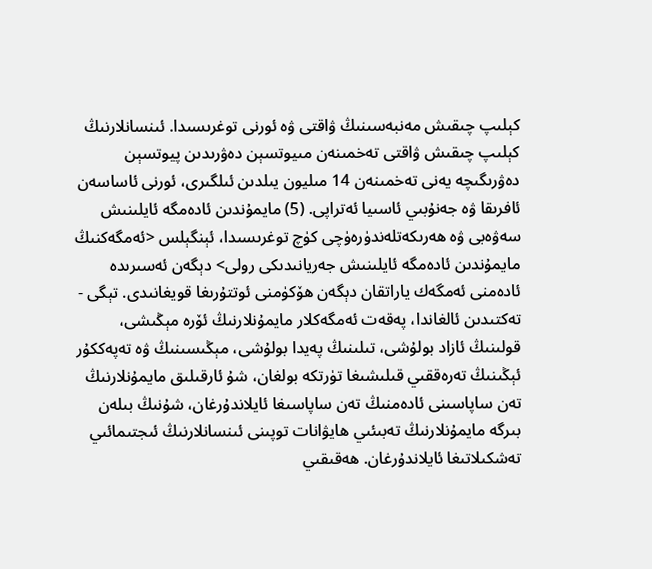كېلىپ چىقىش مەنبەسىنىڭ ۋاقتى ۋە ئورنى توغرىسىدا. ئىنسانلارنىڭ كېلىپ چىقىش ۋاقتى تەخمىنەن مىيوتسېن دەۋرىدىن پيوتسېن دەۋرىگىچە يەنى تەخمىنەن 14 مىليون يىلدىن ئىلگىرى، ئورنى ئاساسەن ئافرىقا ۋە جەنۇبىي ئاسىيا ئەتراپى. (5) مايمۇندىن ئادەمگە ئايلىنىش سەۋەبى ۋە ھەرىكەتلەندۈرەۈچى كۈچ توغرىسىدا، ئېنگېلس <ئەمگەكنىڭ مايمۇندىن ئادەمگە ئايلىنىش جەريانىدىكى رولى> دېگەن ئەسىرىدە ئادەمنى ئەمگەك ياراتقان دېگەن ھۆكۈمنى ئوتتۇرىغا قويغانىدى. تېگى - تەكتىدىن ئالغاندا، پەقەت ئەمگەكلار مايمۇنلارنىڭ ئۆرە مېڭىشى، قولىنىڭ ئازاد بولۇشى، تىلىنىڭ پەيدا بولۇشى، مېڭىسىنىڭ ۋە تەپەككۇر ئېڭىنىڭ تەرەققىي قىلىشىغا تۈرتكە بولغان، شۇ ئارقىلىق مايمۇنلارنىڭ تەن ساپاسىنى ئادەمنىڭ تەن ساپاسىغا ئايلاندۇرغان، شۇنىڭ بىلەن بىرگە مايمۇنلارنىڭ تەبىئىي ھايۋانات توپىنى ئىنسانلارنىڭ ئىجتىمائىي تەشكىلاتىغا ئايلاندۇرغان. ھەقىقىي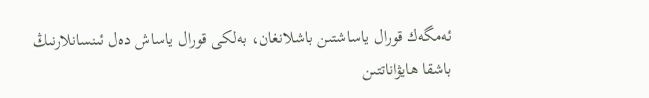ئەمگەك قورال ياساشتىن باشلانغان، بەلكى قورال ياساش دەل ئىنسانلارنىڭ باشقا ھايۋاناتتىن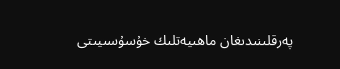پەرقلىنىدىغان ماھىيەتلىك خۇسۇسىيىتى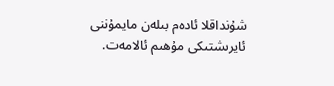شۇنداقلا ئادەم بىلەن مايمۇننى ئايرىشتىكى مۇھىم ئالامەت.